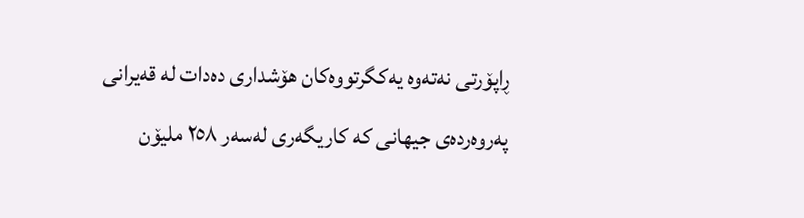ڕاپۆرتی نەتەوە یەکگرتووەکان هۆشداری دەدات لە قەیرانی پەروەردەی جیهانی کە کاریگەری لەسەر ٢٥٨ ملیۆن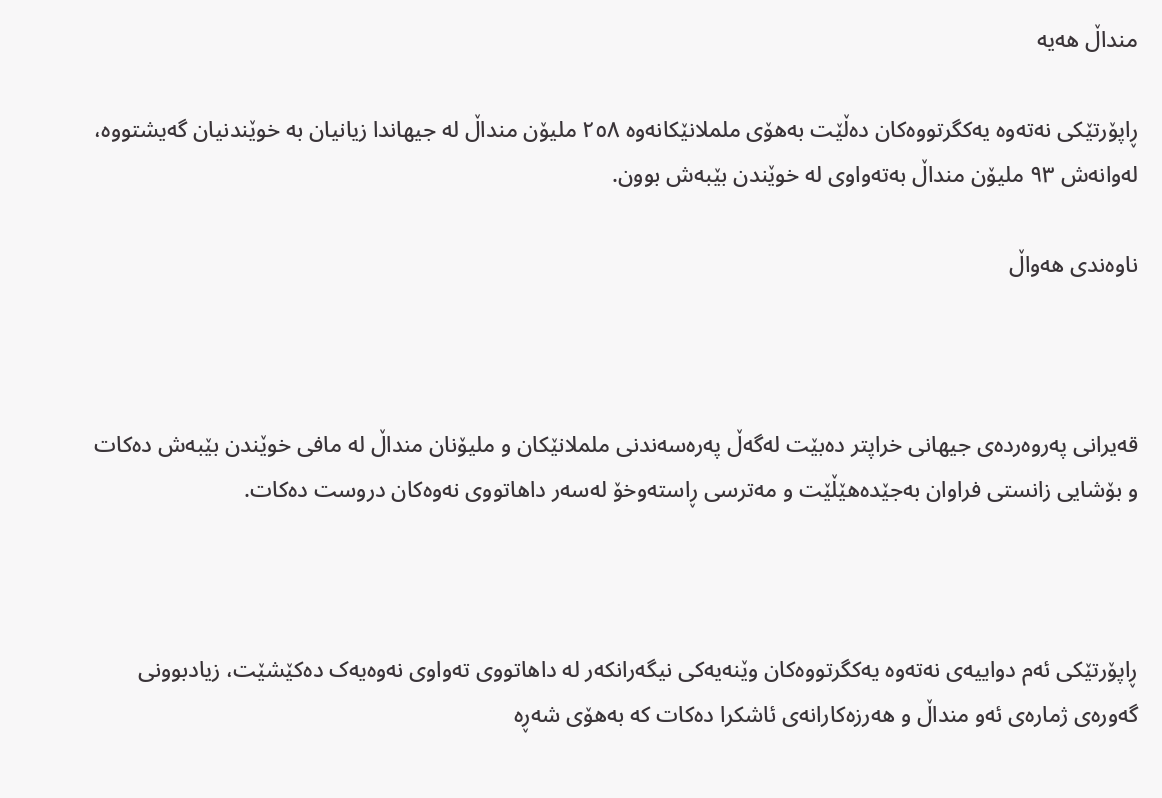منداڵ هەیە

ڕاپۆرتێکی نەتەوە یەکگرتووەکان دەڵێت بەهۆی ململانێکانەوە ٢٥٨ ملیۆن منداڵ لە جیهاندا زیانیان بە خوێندنیان گەیشتووە، لەوانەش ٩٣ ملیۆن منداڵ بەتەواوی لە خوێندن بێبەش بوون.

ناوەندی هەواڵ



قەیرانی پەروەردەی جیهانی خراپتر دەبێت لەگەڵ پەرەسەندنی ململانێکان و ملیۆنان منداڵ لە مافی خوێندن بێبەش دەکات و بۆشایی زانستی فراوان بەجێدەهێڵێت و مەترسی ڕاستەوخۆ لەسەر داهاتووی نەوەکان دروست دەکات.



ڕاپۆرتێکی ئەم دواییەی نەتەوە یەکگرتووەکان وێنەیەکی نیگەرانکەر لە داهاتووی تەواوی نەوەیەک دەکێشێت، زیادبوونی گەورەی ژمارەی ئەو منداڵ و هەرزەکارانەی ئاشکرا دەکات کە بەهۆی شەڕە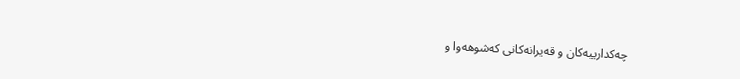چەکدارییەکان و قەیرانەکانی کەشوهەوا و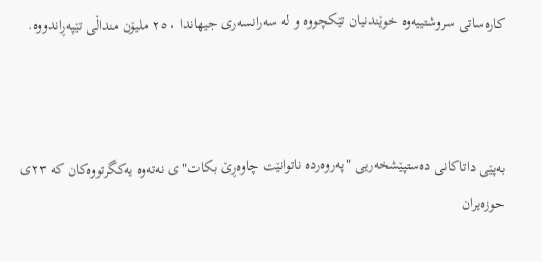کارەساتی سروشتییەوە خوێندنیان تێکچووە و لە سەرانسەری جیهاندا ٢٥٠ ملیۆن منداڵی تێپەڕاندووە.



بەپێی داتاکانی دەستپێشخەریی "پەروەردە ناتوانێت چاوەڕێ بکات"ی نەتەوە یەکگرتووەکان کە ٢٣ی حوزەیران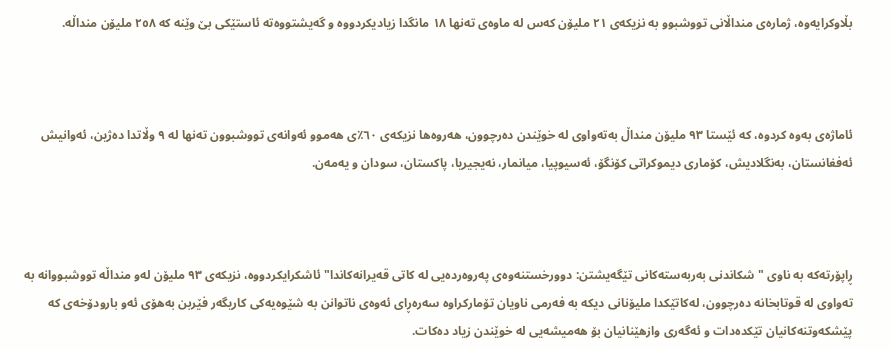بڵاوکرایەوە، ژمارەی منداڵانی تووشبوو بە نزیکەی ٢١ ملیۆن کەس لە ماوەی تەنها ١٨ مانگدا زیادیکردووە و گەیشتووەتە ئاستێکی بێ وێنە کە ٢٥٨ ملیۆن منداڵە.



ئاماژەی بەوە کردوە، کە ئێستا ٩٣ ملیۆن منداڵ بەتەواوی لە خوێندن دەرچوون، هەروەها نزیکەی ٦٠٪ی هەموو ئەوانەی تووشبوون تەنها لە ٩ وڵاتدا دەژین، ئەوانیش ئەفغانستان، بەنگلادیش، کۆماری دیموکراتی کۆنگۆ، ئەسیوپیا، میانمار، نەیجیریا، پاکستان، سودان و یەمەن.



ڕاپۆرتەکە بە ناوی "شکاندنی بەربەستەکانی تێگەیشتن: دوورخستنەوەی پەروەردەیی لە کاتی قەیرانەکاندا" ئاشکرایکردووە، نزیکەی ٩٣ ملیۆن لەو منداڵە تووشبووانە بە تەواوی لە قوتابخانە دەرچوون، لەکاتێکدا ملیۆنانی دیکە بە فەرمی ناویان تۆمارکراوە سەرەڕای ئەوەی ناتوانن بە شێوەیەکی کاریگەر فێربن بەهۆی ئەو بارودۆخەی کە پێشکەوتنەکانیان تێکدەدات و ئەگەری وازهێنانیان بۆ هەمیشەیی لە خوێندن زیاد دەکات.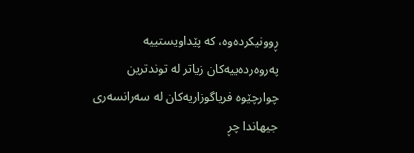ڕوونیکردەوە، کە پێداویستییە پەروەردەییەکان زیاتر لە توندترین چوارچێوە فریاگوزاریەکان لە سەرانسەری جیهاندا چڕ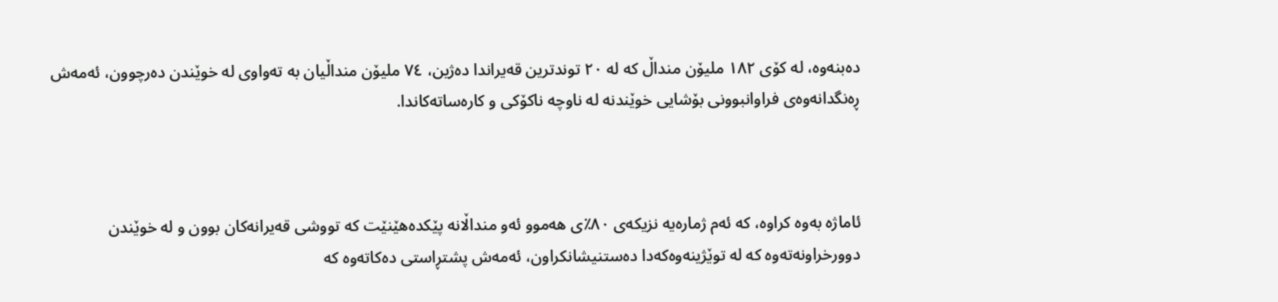دەبنەوە، لە کۆی ١٨٢ ملیۆن منداڵ کە لە ٢٠ توندترین قەیراندا دەژین، ٧٤ ملیۆن منداڵیان بە تەواوی لە خوێندن دەرچوون، ئەمەش ڕەنگدانەوەی فراوانبوونی بۆشایی خوێندنە لە ناوچە ناکۆکی و کارەساتەکاندا.



ئاماژە بەوە کراوە، کە ئەم ژمارەیە نزیکەی ٨٠٪ی هەموو ئەو منداڵانە پێکدەهێنێت کە تووشی قەیرانەکان بوون و لە خوێندن دوورخراونەتەوە کە لە توێژینەوەکەدا دەستنیشانکراون، ئەمەش پشتڕاستی دەکاتەوە کە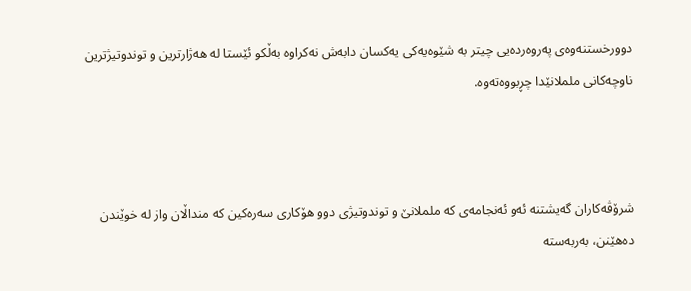دوورخستنەوەی پەروەردەیی چیتر بە شێوەیەکی یەکسان دابەش نەکراوە بەڵکو ئێستا لە هەژارترین و توندوتیژترین ناوچەکانی ململانێدا چڕبووەتەوە.



شرۆڤەکاران گەیشتنە ئەو ئەنجامەی کە ململانێ و توندوتیژی دوو هۆکاری سەرەکین کە منداڵان واز لە خوێندن دەهێنن، بەربەستە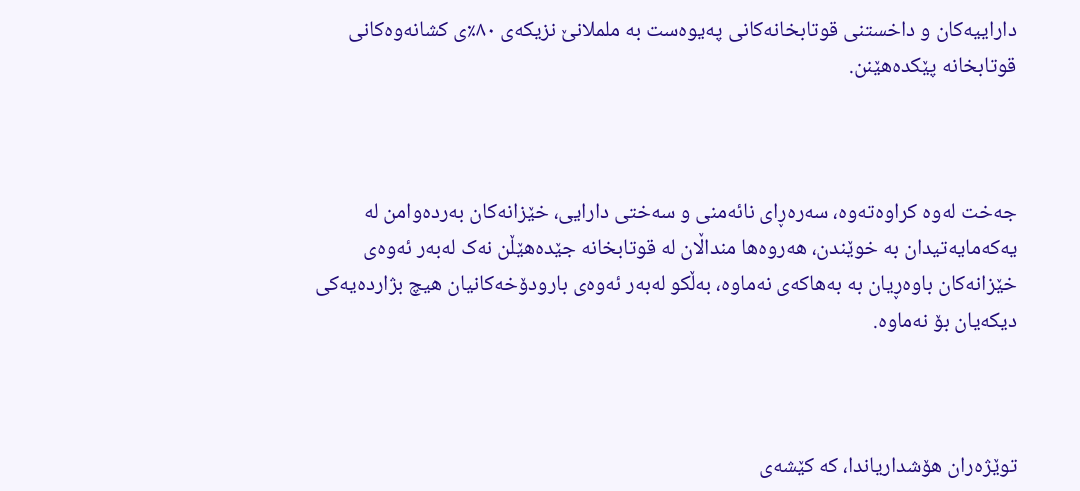داراییەکان و داخستنی قوتابخانەکانی پەیوەست بە ململانێ نزیکەی ٨٠٪ی کشانەوەکانی قوتابخانە پێکدەهێنن.



جەخت لەوە کراوەتەوە، سەرەڕای نائەمنی و سەختی دارایی، خێزانەکان بەردەوامن لە یەکەمایەتیدان بە خوێندن، هەروەها منداڵان لە قوتابخانە جێدەهێڵن نەک لەبەر ئەوەی خێزانەکان باوەڕیان بە بەهاکەی نەماوە، بەڵکو لەبەر ئەوەی بارودۆخەکانیان هیچ بژاردەیەکی دیکەیان بۆ نەماوە.



توێژەران هۆشداریاندا، کە کێشەی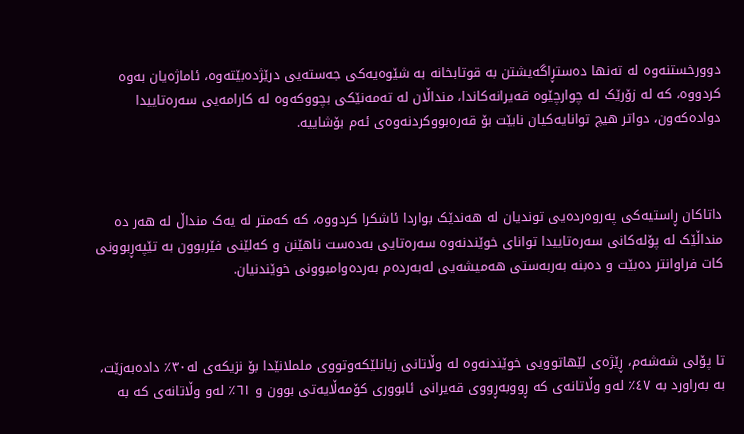دوورخستنەوە لە تەنها دەستڕاگەیشتن بە قوتابخانە بە شێوەیەکی جەستەیی درێژدەبێتەوە، ئاماژەیان بەوە کردووە، کە لە زۆرێک لە چوارچێوە قەیرانەکاندا، منداڵان لە تەمەنێکی بچووکەوە لە کارامەیی سەرەتاییدا دوادەکەون، دواتر هیچ توانایەکیان نابێت بۆ قەرەبووکردنەوەی ئەم بۆشاییە.



داتاکان ڕاستیەکی پەروەردەیی توندیان لە هەندێک بواردا ئاشکرا کردووە، کە کەمتر لە یەک منداڵ لە هەر دە منداڵێک لە پۆلەکانی سەرەتاییدا توانای خوێندنەوە سەرەتایی بەدەست ناهێنن و کەلێنی فێربوون بە تێپەڕبوونی کات فراوانتر دەبێت و دەبنە بەربەستی هەمیشەیی لەبەردەم بەردەوامبوونی خوێندنیان.



تا پۆلی شەشەم، ڕێژەی لێهاتوویی خوێندنەوە لە وڵاتانی زیانلێکەوتووی ململانێدا بۆ نزیکەی لە٣٠٪ دادەبەزێت، بە بەراورد بە ٤٧٪ لەو وڵاتانەی کە ڕووبەڕووی قەیرانی ئابووری کۆمەڵایەتی بوون و ٦١٪ لەو وڵاتانەی کە بە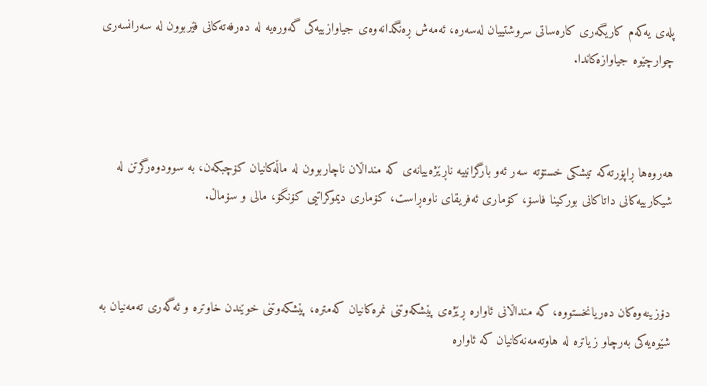پلەی یەکەم کاریگەری کارەساتی سروشتییان لەسەرە، ئەمەش ڕەنگدانەوەی جیاوازییەکی گەورەیە لە دەرفەتەکانی فێربوون لە سەرانسەری چوارچێوە جیاوازەکاندا.



هەروەها ڕاپۆرتەکە تیشکی خستۆتە سەر ئەو بارگرانییە ناڕێژەییانەی کە منداڵان ناچاربوون لە ماڵەکانیان کۆچبکەن، بە سوودوەرگرتن لە شیکارییەکانی داتاکانی بورکینا فاسۆ، کۆماری ئەفریقای ناوەڕاست، کۆماری دیموکراتیی کۆنگۆ، مالی و سۆماڵ.



دۆزینەوەکان دەریانخستووە، کە منداڵانی ئاوارە ڕێژەی پێشکەوتنی نمرەکانیان کەمترە، پێشکەوتنی خوێندن خاوترە و ئەگەری تەمەنیان بە شێوەیەکی بەرچاو زیاترە لە هاوتەمەنەکانیان کە ئاوارە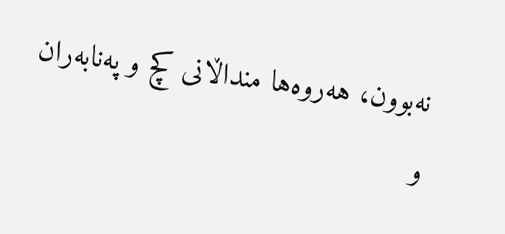نەبوون، هەروەها منداڵانی کچ و پەنابەران و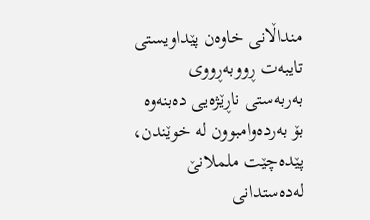منداڵانی خاوەن پێداویستی تایبەت ڕووبەڕووی بەربەستی ناڕێژەیی دەبنەوە بۆ بەردەوامبوون لە خوێندن، پێدەچێت ململانێ لەدەستدانی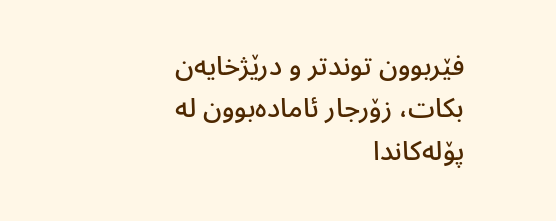فێربوون توندتر و درێژخایەن بکات، زۆرجار ئامادەبوون لە پۆلەکاندا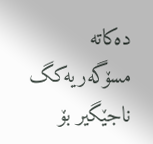دەکاتە مسۆگەریەکگ ناجێگیر بۆ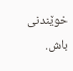خوێندنی باش.